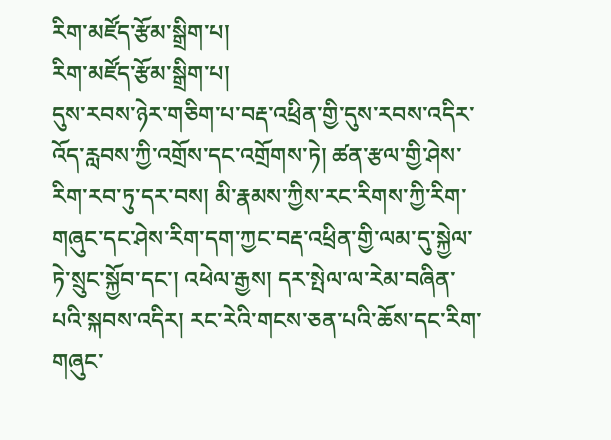རིག་མཛོད་རྩོམ་སྒྲིག་པ།
རིག་མཛོད་རྩོམ་སྒྲིག་པ།
དུས་རབས་ཉེར་གཅིག་པ་བརྡ་འཕྲིན་གྱི་དུས་རབས་འདིར་འོད་རླབས་ཀྱི་འགྲོས་དང་འགྲོགས་ཏེ། ཚན་རྩལ་གྱི་ཤེས་རིག་རབ་ཏུ་དར་བས། མི་རྣམས་ཀྱིས་རང་རིགས་ཀྱི་རིག་གཞུང་དང་ཤེས་རིག་དག་ཀྱང་བརྡ་འཕྲིན་གྱི་ལམ་དུ་སྐྱེལ་ཏེ་སྲུང་སྐྱོབ་དང་། འཕེལ་རྒྱས། དར་སྤེལ་ལ་རེམ་བཞིན་པའི་སྐབས་འདིར། རང་རེའི་གངས་ཅན་པའི་ཆོས་དང་རིག་གཞུང་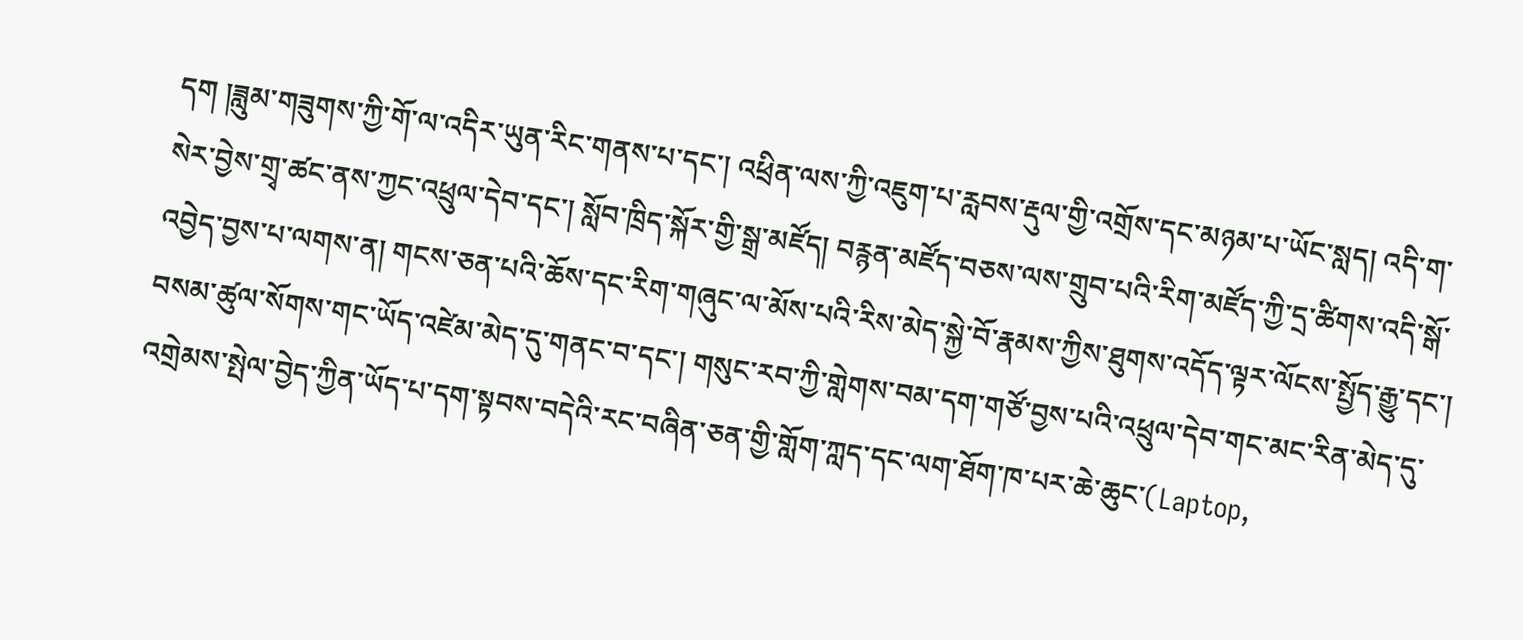དག །ཟླུམ་གཟུགས་ཀྱི་གོ་ལ་འདིར་ཡུན་རིང་གནས་པ་དང་། འཕྲིན་ལས་ཀྱི་འཇུག་པ་རླབས་རྡུལ་གྱི་འགྲོས་དང་མཉམ་པ་ཡོང་སླད། འདི་ག་སེར་བྱེས་གྲྭ་ཚང་ནས་ཀྱང་འཕྲུལ་དེབ་དང་། སློབ་ཁྲིད་སྐོར་གྱི་སྒྲ་མཛོད། བརྙན་མཛོད་བཅས་ལས་གྲུབ་པའི་རིག་མཛོད་ཀྱི་དྲ་ཚིགས་འདི་སྒོ་འབྱེད་བྱས་པ་ལགས་ན། གངས་ཅན་པའི་ཆོས་དང་རིག་གཞུང་ལ་མོས་པའི་རིས་མེད་སྐྱེ་བོ་རྣམས་ཀྱིས་ཐུགས་འདོད་ལྟར་ལོངས་སྤྱོད་རྒྱུ་དང་། བསམ་ཚུལ་སོགས་གང་ཡོད་འཛེམ་མེད་དུ་གནང་བ་དང་། གསུང་རབ་ཀྱི་གླེགས་བམ་དག་གཙོ་བྱས་པའི་འཕྲུལ་དེབ་གང་མང་རིན་མེད་དུ་འགྲེམས་སྤེལ་བྱེད་ཀྱིན་ཡོད་པ་དག་སྟབས་བདེའི་རང་བཞིན་ཅན་གྱི་གློག་ཀླད་དང་ལག་ཐོག་ཁ་པར་ཆེ་ཆུང་(Laptop,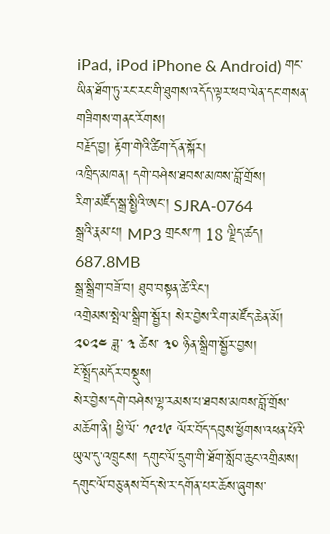iPad, iPod iPhone & Android) གང་ཡིན་ཐོག་ཏུ་རང་རང་གི་ཐུགས་འདོད་ལྟར་ཕབ་ལེན་དང་གསན་གཟིགས་གནང་རོགས།
བརྗོད་བྱ། རྟོག་གེའི་ཚིག་དོན་སྐོར།
འཁྲིད་མཁན། དགེ་བཤེས་ཐབས་མཁས་བློ་གྲོས།
རིག་མཛོད་སྒྲ་སྤྱིའི་ཨང་། SJRA-0764
སྒྲའི་རྣམ་པ། MP3 གྲངས་ཀ 18 ལྗིད་ཚད། 687.8MB
སྒྲ་སྒྲིག་བཟོ་བ། ཐུབ་བསྟན་ཚེ་རིང་།
འགྲེམས་སྤེལ་སྒྲིག་སྦྱོར། སེར་བྱེས་རིག་མཛོད་ཆེན་མོ།
༢༠༢༤ ཟླ་ ༣ ཚེས་ ༣༠ ཉིན་སྒྲིག་སྦྱོར་བྱས།
ངོ་སྤྲོད་མདོར་བསྡུས།
སེར་བྱེས་དགེ་བཤེས་ལྷ་རམས་པ་ཐབས་མཁས་བློ་གྲོས་མཆོག་ནི། ཕྱི་ལོ་ ༡༩༧༩ ལོར་བོད་དབུས་ཕྱོགས་འཕན་པོའི་ཡུལ་དུ་འཁྲུངས། དགུང་ལོ་དྲུག་གི་ཐོག་སློབ་ཆུང་འགྲིམས། དགུང་ལོ་བཅུ་ནས་བོད་སེ་ར་དགོན་པར་ཆོས་ཞུགས་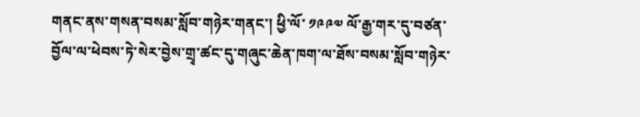གནང་ནས་གསན་བསམ་སློབ་གཉེར་གནང་། ཕྱི་ལོ་ ༡༩༩༧ ལོ་རྒྱ་གར་དུ་བཙན་བྱོལ་ལ་ཕེབས་ཏེ་སེར་བྱེས་གྲྭ་ཚང་དུ་གཞུང་ཆེན་ཁག་ལ་ཐོས་བསམ་སློབ་གཉེར་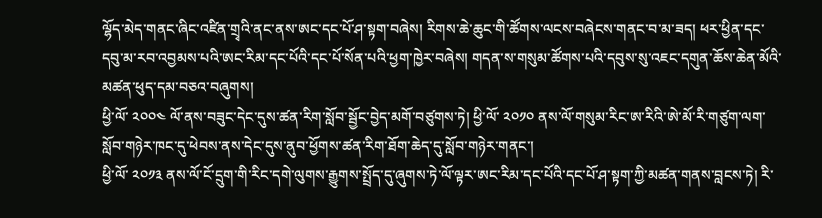ལྷོད་མེད་གནང་ཞིང་འཛིན་གྲྭའི་ནང་ནས་ཨང་དང་པོ་ཤ་སྟག་བཞེས། རིགས་ཆེ་ཆུང་གི་ཚོགས་ལངས་བཞེངས་གནང་བ་མ་ཟད། ཕར་ཕྱིན་དང་དབུ་མ་རབ་འབྱམས་པའི་ཨང་རིམ་དང་པོའི་དང་པོ་སོན་པའི་ཕྱག་ཁྱེར་བཞེས། གདན་ས་གསུམ་ཚོགས་པའི་དབུས་སུ་འཇང་དགུན་ཆོས་ཆེན་མོའི་མཚན་ཕུད་དམ་བཅའ་བཞུགས།
ཕྱི་ལོ་ ༢༠༠༤ ལོ་ནས་བཟུང་དེང་དུས་ཚན་རིག་སློབ་སྦྱོང་བྱེད་མགོ་བཙུགས་ཏེ། ཕྱི་ལོ་ ༢༠༡༠ ནས་ལོ་གསུམ་རིང་ཨ་རིའི་ཨེ་མོ་རི་གཙུག་ལག་སློབ་གཉེར་ཁང་དུ་ཕེབས་ནས་དེང་དུས་ནུབ་ཕྱོགས་ཚན་རིག་ཐོག་ཆེད་དུ་སློབ་གཉེར་གནང་།
ཕྱི་ལོ་ ༢༠༡༣ ནས་ལོ་ངོ་དྲུག་གི་རིང་དགེ་ལུགས་རྒྱུགས་སྤྲོད་དུ་ཞུགས་ཏེ་ལོ་ལྟར་ཨང་རིམ་དང་པོའི་དང་པོ་ཤ་སྟག་ཀྱི་མཚན་གནས་བླངས་ཏེ། རི་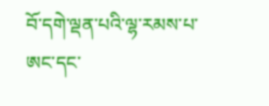བོ་དགེ་ལྡན་པའི་ལྷ་རམས་པ་ཨང་དང་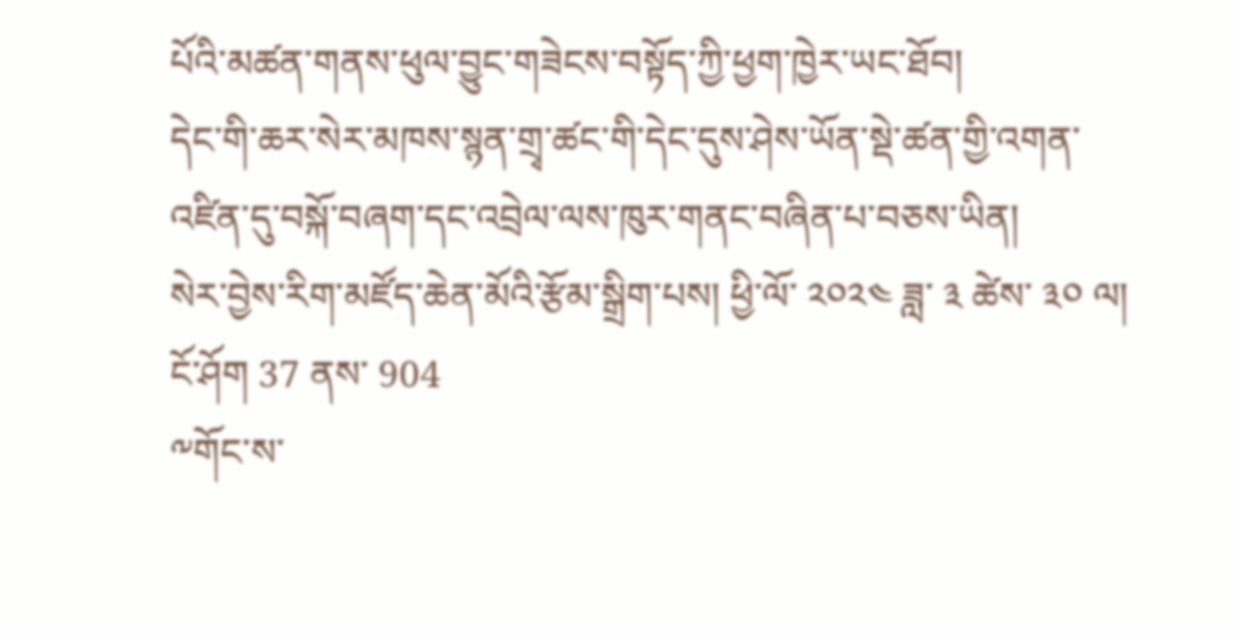པོའི་མཚན་གནས་ཕུལ་བྱུང་གཟེངས་བསྟོད་ཀྱི་ཕྱག་ཁྱེར་ཡང་ཐོབ།
དེང་གི་ཆར་སེར་མཁས་སྙན་གྲྭ་ཚང་གི་དེང་དུས་ཤེས་ཡོན་སྡེ་ཚན་གྱི་འགན་འཛིན་དུ་བསྐོ་བཞག་དང་འབྲེལ་ལས་ཁུར་གནང་བཞིན་པ་བཅས་ཡིན།
སེར་བྱེས་རིག་མཛོད་ཆེན་མོའི་རྩོམ་སྒྲིག་པས། ཕྱི་ལོ་ ༢༠༢༤ ཟླ་ ༣ ཚེས་ ༣༠ ལ།
ངོ་ཤོག 37 ནས་ 904
༸གོང་ས་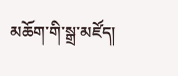མཆོག་གི་སྒྲ་མཛོད།